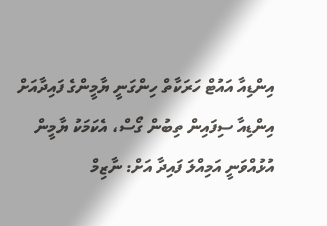އިންޑިއާ އައުޓް ހަރަކާތް ހިންގަނީ ޔާމީންގެ ފައިދާއަށް
އިންޑިއާ ސިފައިން ތިބުން ގޯސް، އެކަމަކު ޔާމީން އުޅުއްވަނީ އަމިއްލަ ފައިދާ އަށް: ނާޒިމް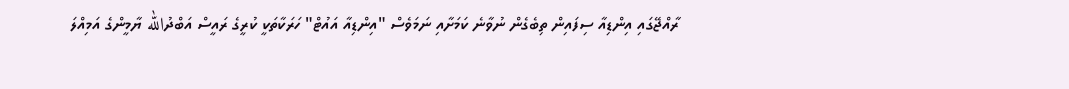ރާއްޖޭގައި އިންޑިއާ ސިފައިން ތިބެގެން ނުވާނެ ކަމަށާއި ނަމަވެސް "އިންޑިއާ އައުޓް" ހަރަކާތަކީ ކުރީގެ ރައީސް އަބްދުالله ޔާމީންގެ އަމިއްލަ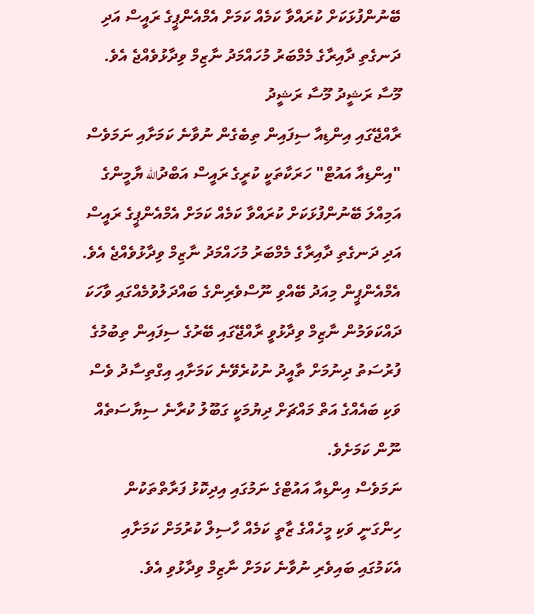ބޭނުންފުޅަކަށް ކުރައްވާ ކަމެއް ކަމަށް އެމްއެންޕީގެ ރައީސް އަދި ދަނގެތި ދާއިރާގެ މެމްބަރު މުހައްމަދު ނާޒިމް ވިދާޅުވެއްޖެ އެވެ.
މޫސާ ރަޝީދު މޫސާ ރަޝީދު
ރާއްޖޭގައި އިންޑިއާ ސިފައިން ތިބެގެން ނުވާނެ ކަމަށާއި ނަމަވެސް "އިންޑިއާ އައުޓް" ހަރަކާތަކީ ކުރީގެ ރައީސް އަބްދުالله ޔާމީންގެ އަމިއްލަ ބޭނުންފުޅަކަށް ކުރައްވާ ކަމެއް ކަމަށް އެމްއެންޕީގެ ރައީސް އަދި ދަނގެތި ދާއިރާގެ މެމްބަރު މުހައްމަދު ނާޒިމް ވިދާޅުވެއްޖެ އެވެ.
އެމްއެންޕީން މިއަދު ބޭއްވި ނޫސްވެރިންގެ ބައްދަލުވުމެއްގައި ވާހަކަ ދައްކަވަމުން ނާޒިމް ވިދާޅުވީ ރާއްޖޭގައި ބޭރުގެ ސިފައިން ތިބުމުގެ ފުރުސަތު ދިނުމަށް ތާއީދު ނުކުރެވޭނެ ކަމަށާއި އިގްތިސާދު ވެސް ވަކި ބައެއްގެ އަތް މައްޗަށް ދިޔުމަކީ ގަބޫލު ކުރާނެ ސިޔާސަތެއް ނޫން ކަމަށެވެ.
ނަމަވެސް އިންޑިއާ އައުޓްގެ ނަމުގައި އިދިކޮޅު ފަރާތްތަކުން ހިންގަނީ ވަކި މީހެއްގެ ޒާތީ ކަމެއް ހާސިލް ކުރުމަށް ކަމަށާއި އެކަމުގައި ބައިވެރި ނުވާނެ ކަމަށް ނާޒިމް ވިދާޅުވި އެވެ.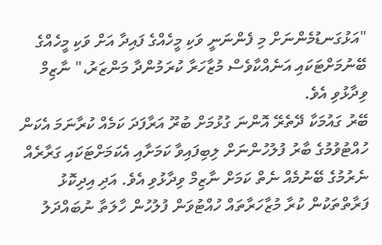"އަޅުގަނޑުމެންނަށް މި ފެންނަނީ ވަކި މީހެއްގެ ފައިދާ އަށް ވަކި މީހެއްގެ ބޭނުމަށްޓަކައި އަނެއްކާވެސް މުޒާހަރާ ކުރަމުންދާ މަންޒަރު،" ނާޒިމް ވިދާޅުވި އެވެ.
ބޭރު ގައުމަކާ ދޭތެރޭ އޮންނަ ގުޅުމަށް ބުރޫ އަރާފަދަ ކަމެއް ކުރާނަމަ އެކަން ހުއްޓުވުމުގެ ބާރު ފުލުހުންނަށް ލިބިފައިވާ ކަމަށާއި އެކަމަށްޓަކައި ގަރާރެއް ނެރުމުގެ ބޭނުމެއް ނެތް ކަމަށް ނާޒިމް ވިދާޅުވި އެވެ. އަދި އިދިކޮޅު ފަރާތްތަކުން ކުރާ މުޒާހަރާތައް ހުއްޓުވަން ފުލުހުން ހާލަތާ ނުބައްދަލު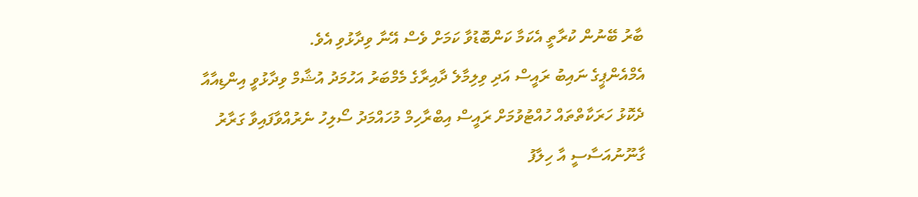ބާރު ބޭނުން ކުރާތީ އެކަމާ ކަންބޮޑުވާ ކަމަށް ވެސް އޭނާ ވިދާޅުވި އެވެ.
އެމްއެންޕީގެ ނައިބު ރައީސް އަދި ވިލިމާލެ ދާއިރާގެ މެމްބަރު އަހުމަދު އުޝާމް ވިދާޅުވީ އިންޑިއާއާ ދެކޮޅު ހަރަކާތްތައް ހުއްޓުވުމަށް ރައީސް އިބްރާހިމް މުހައްމަދު ސޯލިހު ނެރުއްވާފައިވާ ގަރާރު ގާނޫނުއަސާސީ އާ ހިލާފު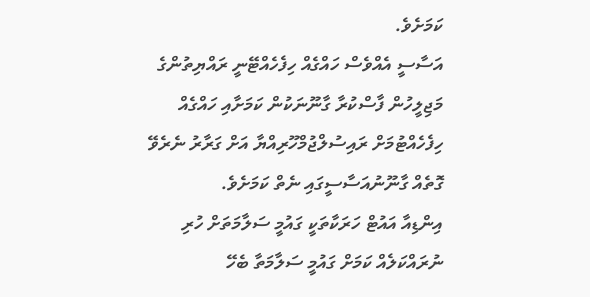ކަމަށެވެ.
އަސާސީ އެއްވެސް ހައްގެއް ހިފެހެއްޓޭނީ ރައްޔިތުންގެ މަޖިލީހުން ފާސްކުރާ ގާނޫނަކުން ކަމަށާއި ހައްގެއް ހިފެހެއްޓުމަށް ރައިސުލްޖުމްހޫރިއްޔާ އަށް ގަރާރު ނެރެވޭ ގޮތެއް ގާނޫނުއަސާސީގައި ނެތް ކަމަށެވެ.
އިންޑިއާ އައުޓް ހަރަކާތަކީ ގައުމީ ސަލާމަތަށް ހުރި ނުރައްކަލެއް ކަމަށް ގައުމީ ސަލާމަތާ ބެހޭ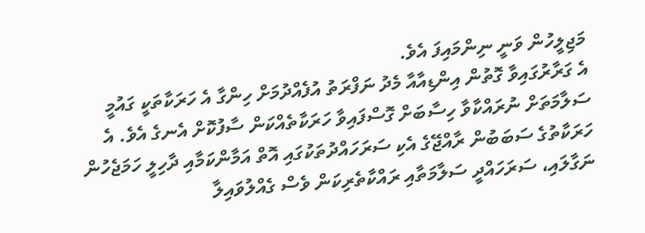މަޖިލީހުން ވަނީ ނިންމައިފަ އެވެ.
އެ ގަރާރުގައިވާ ގޮތުން އިންޑިއާއާ މެދު ނަފްރަތު އުފެއްދުމަށް ހިންގާ އެ ހަރަކާތަކީ ގައުމީ ސަލާމަތަށް ނުރައްކާވާ ހިސާބަށް ގޮސްފައިވާ ހަރަކާތެއްކަން ސާފުކޮށް އެނގެ އެވެ. އެ ހަރަކާތުގެ ސަބަބުން ރާއްޖޭގެ އެކި ސަރަހައްދުތަކުގައި އޮތް އަމާންކަމާއި ދާހިލީ ހަމަޖެހުން ނަގާލައި، ސަރަހައްދީ ސަލާމަތާއި ރައްކާތެރިކަން ވެސް ގެއްލުވައިލާ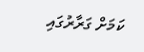ކަމަށް ގަރާރުގައި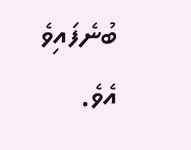ބުނެފައިވެ އެވެ.